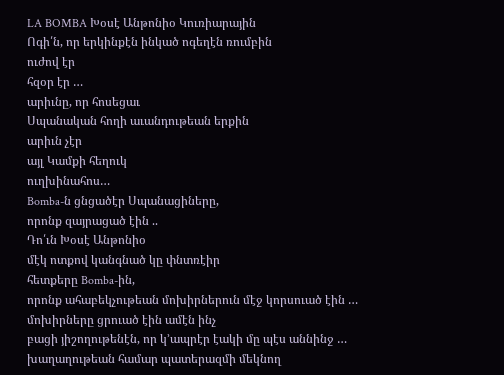LA BOMBA Խօսէ Անթոնիօ Կուռիարային
Ոգի՛ն, որ երկինքէն ինկած ոգեղէն ռումբին
ուժով էր
հզօր էր …
արիւնը, որ հոսեցաւ
Սպանական հողի աւանդութեան երքին
արիւն չէր
այլ Կամքի հեղուկ
ուղխինահոս…
Bomba-ն ցնցածէր Սպանացիները,
որոնք զայրացած էին ..
Դո՛ւն Խօսէ Անթոնիօ
մէկ ոտքով կանգնած կը փնտռէիր
հետքերը Bomba-ին,
որոնք ահաբեկչութեան մոխիրներուն մէջ կորսուած էին …
մոխիրները ցրուած էին ամէն ինչ
բացի յիշողութենէն, որ կ’ապրէր էակի մը պէս աննինջ …
խաղաղութեան համար պատերազմի մեկնող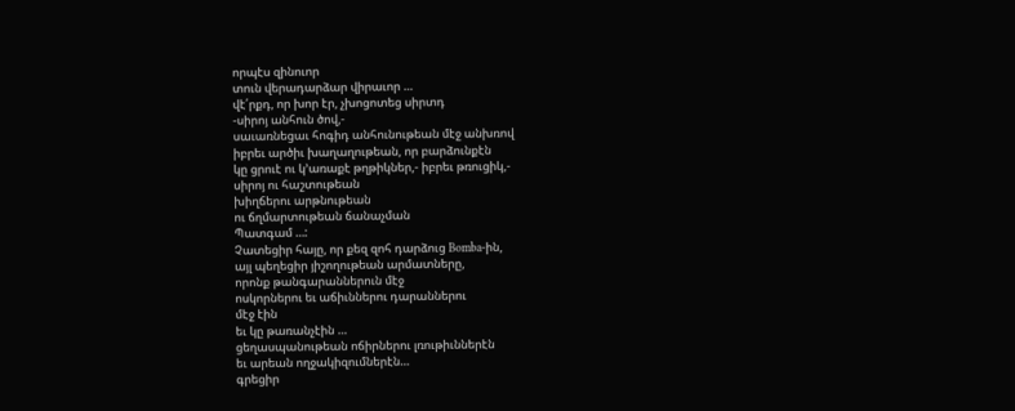որպէս զինուոր
տուն վերադարձար վիրաւոր …
վէ՛րքդ, որ խոր էր, չխոցոտեց սիրտդ
-սիրոյ անհուն ծով,-
սաւառնեցաւ հոգիդ անհունութեան մէջ անխռով
իբրեւ արծիւ խաղաղութեան, որ բարձունքէն
կը ցրուէ ու կ’առաքէ թղթիկներ,- իբրեւ թռուցիկ,-
սիրոյ ու հաշտութեան
խիղճերու արթնութեան
ու ճղմարտութեան ճանաչման
Պատգամ …:
Չատեցիր հայը, որ քեզ զոհ դարձուց Bomba-ին,
այլ պեղեցիր յիշողութեան արմատները,
որոնք թանգարաններուն մէջ
ոսկորներու եւ աճիւններու դարաններու
մէջ էին
եւ կը թառանչէին …
ցեղասպանութեան ոճիրներու լռութիւններէն
եւ արեան ողջակիզումներէն…
գրեցիր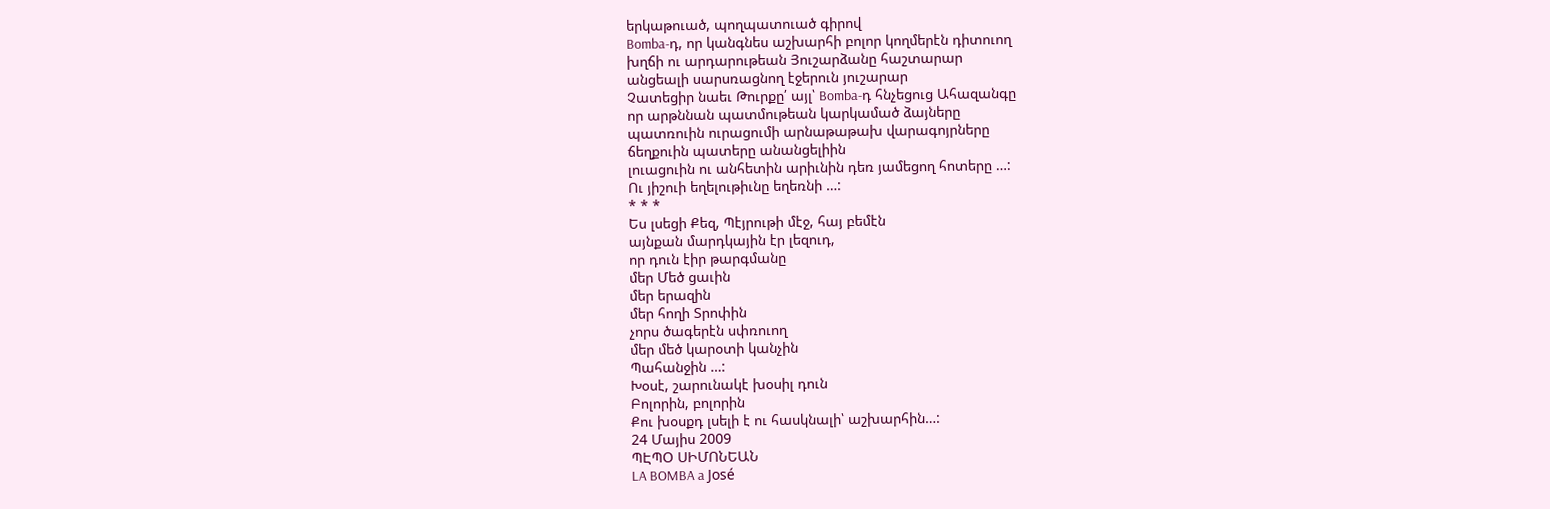երկաթուած, պողպատուած գիրով
Bomba-դ, որ կանգնես աշխարհի բոլոր կողմերէն դիտուող
խղճի ու արդարութեան Յուշարձանը հաշտարար
անցեալի սարսռացնող էջերուն յուշարար
Չատեցիր նաեւ Թուրքը՛ այլ՝ Bomba-դ հնչեցուց Ահազանգը
որ արթննան պատմութեան կարկամած ձայները
պատռուին ուրացումի արնաթաթախ վարագոյրները
ճեղքուին պատերը անանցելիին
լուացուին ու անհետին արիւնին դեռ յամեցող հոտերը …:
Ու յիշուի եղելութիւնը եղեռնի …:
* * *
Ես լսեցի Քեզ, Պէյրութի մէջ, հայ բեմէն
այնքան մարդկային էր լեզուդ,
որ դուն էիր թարգմանը
մեր Մեծ ցաւին
մեր երազին
մեր հողի Տրոփին
չորս ծագերէն սփռուող
մեր մեծ կարօտի կանչին
Պահանջին …:
Խօսէ, շարունակէ խօսիլ դուն
Բոլորին, բոլորին
Քու խօսքդ լսելի է ու հասկնալի՝ աշխարհին…:
24 Մայիս 2009
ՊԷՊՕ ՍԻՄՈՆԵԱՆ
LA BOMBA a José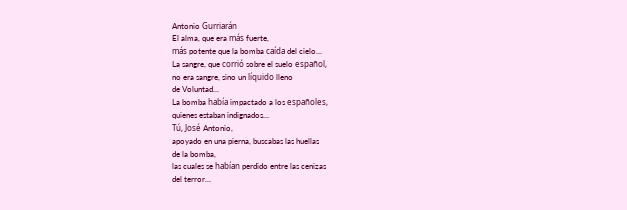Antonio Gurriarán
El alma, que era más fuerte,
más potente que la bomba caída del cielo…
La sangre, que corrió sobre el suelo español,
no era sangre, sino un líquido lleno
de Voluntad…
La bomba había impactado a los españoles,
quienes estaban indignados…
Tú, José Antonio,
apoyado en una pierna, buscabas las huellas
de la bomba,
las cuales se habían perdido entre las cenizas
del terror…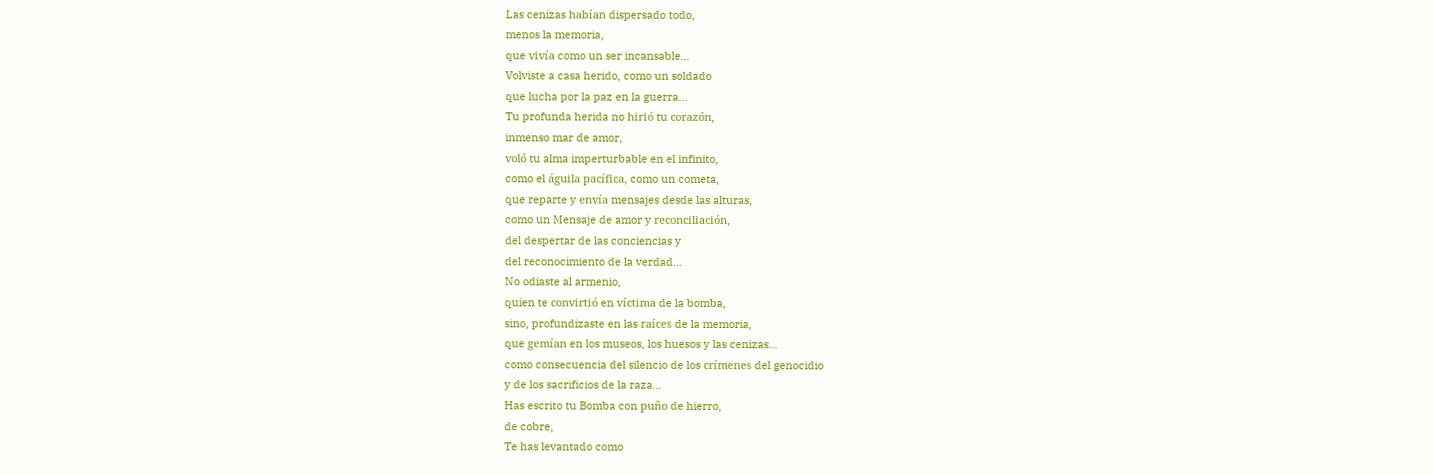Las cenizas habían dispersado todo,
menos la memoria,
que vivía como un ser incansable…
Volviste a casa herido, como un soldado
que lucha por la paz en la guerra…
Tu profunda herida no hirió tu corazón,
inmenso mar de amor,
voló tu alma imperturbable en el infinito,
como el águila pacífica, como un cometa,
que reparte y envía mensajes desde las alturas,
como un Mensaje de amor y reconciliación,
del despertar de las conciencias y
del reconocimiento de la verdad…
No odiaste al armenio,
quien te convirtió en víctima de la bomba,
sino, profundizaste en las raíces de la memoria,
que gemían en los museos, los huesos y las cenizas…
como consecuencia del silencio de los crímenes del genocidio
y de los sacrificios de la raza…
Has escrito tu Bomba con puño de hierro,
de cobre,
Te has levantado como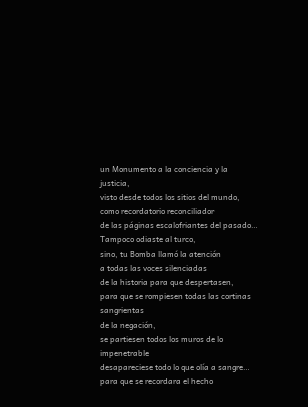un Monumento a la conciencia y la justicia,
visto desde todos los sitios del mundo,
como recordatorio reconciliador
de las páginas escalofriantes del pasado…
Tampoco odiaste al turco,
sino, tu Bomba llamó la atención
a todas las voces silenciadas
de la historia para que despertasen,
para que se rompiesen todas las cortinas sangrientas
de la negación,
se partiesen todos los muros de lo impenetrable
desapareciese todo lo que olía a sangre…
para que se recordara el hecho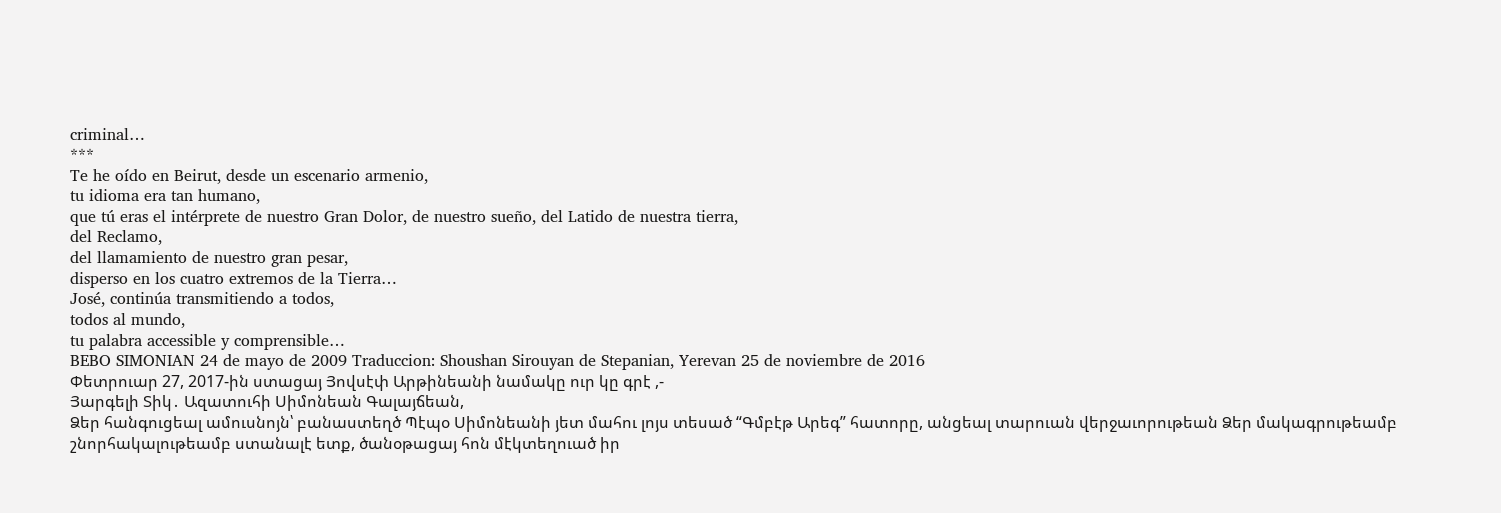criminal…
***
Te he oído en Beirut, desde un escenario armenio,
tu idioma era tan humano,
que tú eras el intérprete de nuestro Gran Dolor, de nuestro sueño, del Latido de nuestra tierra,
del Reclamo,
del llamamiento de nuestro gran pesar,
disperso en los cuatro extremos de la Tierra…
José, continúa transmitiendo a todos,
todos al mundo,
tu palabra accessible y comprensible…
BEBO SIMONIAN 24 de mayo de 2009 Traduccion: Shoushan Sirouyan de Stepanian, Yerevan 25 de noviembre de 2016
Փետրուար 27, 2017-ին ստացայ Յովսէփ Արթինեանի նամակը ուր կը գրէ ,-
Յարգելի Տիկ․ Ազատուհի Սիմոնեան Գալայճեան,
Ձեր հանգուցեալ ամուսնոյն՝ բանաստեղծ Պէպօ Սիմոնեանի յետ մահու լոյս տեսած “Գմբէթ Արեգ” հատորը, անցեալ տարուան վերջաւորութեան Ձեր մակագրութեամբ շնորհակալութեամբ ստանալէ ետք, ծանօթացայ հոն մէկտեղուած իր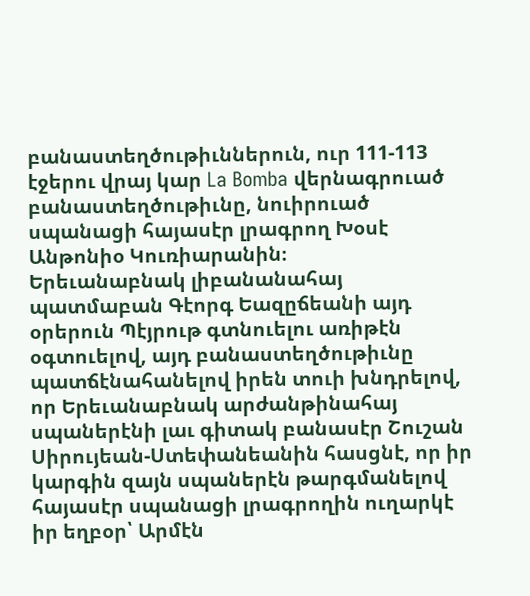բանաստեղծութիւններուն, ուր 111-113 էջերու վրայ կար La Bomba վերնագրուած բանաստեղծութիւնը, նուիրուած սպանացի հայասէր լրագրող Խօսէ Անթոնիօ Կուռիարանին։
Երեւանաբնակ լիբանանահայ պատմաբան Գէորգ Եազըճեանի այդ օրերուն Պէյրութ գտնուելու առիթէն օգտուելով, այդ բանաստեղծութիւնը պատճէնահանելով իրեն տուի խնդրելով, որ Երեւանաբնակ արժանթինահայ սպաներէնի լաւ գիտակ բանասէր Շուշան Սիրույեան-Ստեփանեանին հասցնէ, որ իր կարգին զայն սպաներէն թարգմանելով հայասէր սպանացի լրագրողին ուղարկէ իր եղբօր՝ Արմէն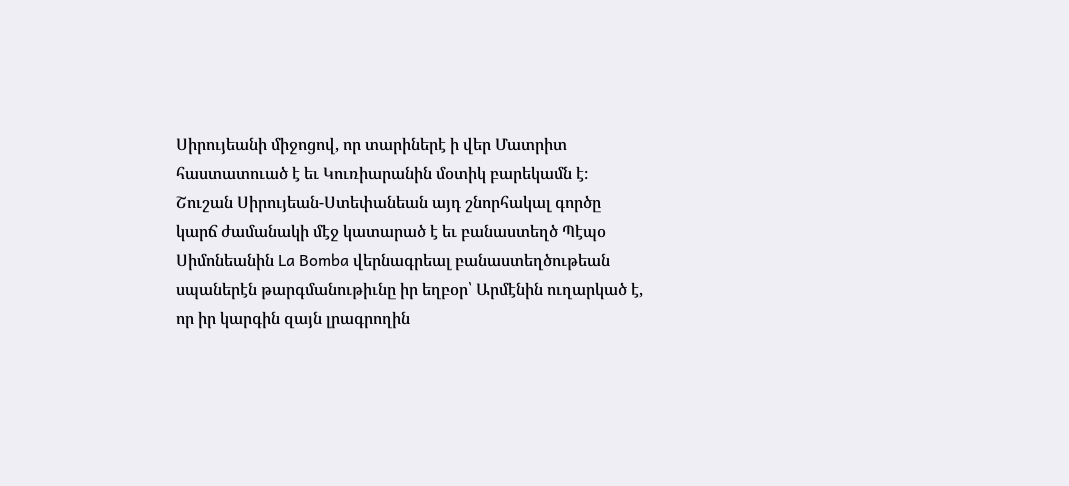Սիրույեանի միջոցով, որ տարիներէ ի վեր Մատրիտ հաստատուած է եւ Կուռիարանին մօտիկ բարեկամն է։
Շուշան Սիրույեան-Ստեփանեան այդ շնորհակալ գործը կարճ ժամանակի մէջ կատարած է եւ բանաստեղծ Պէպօ Սիմոնեանին La Bomba վերնագրեալ բանաստեղծութեան սպաներէն թարգմանութիւնը իր եղբօր՝ Արմէնին ուղարկած է, որ իր կարգին զայն լրագրողին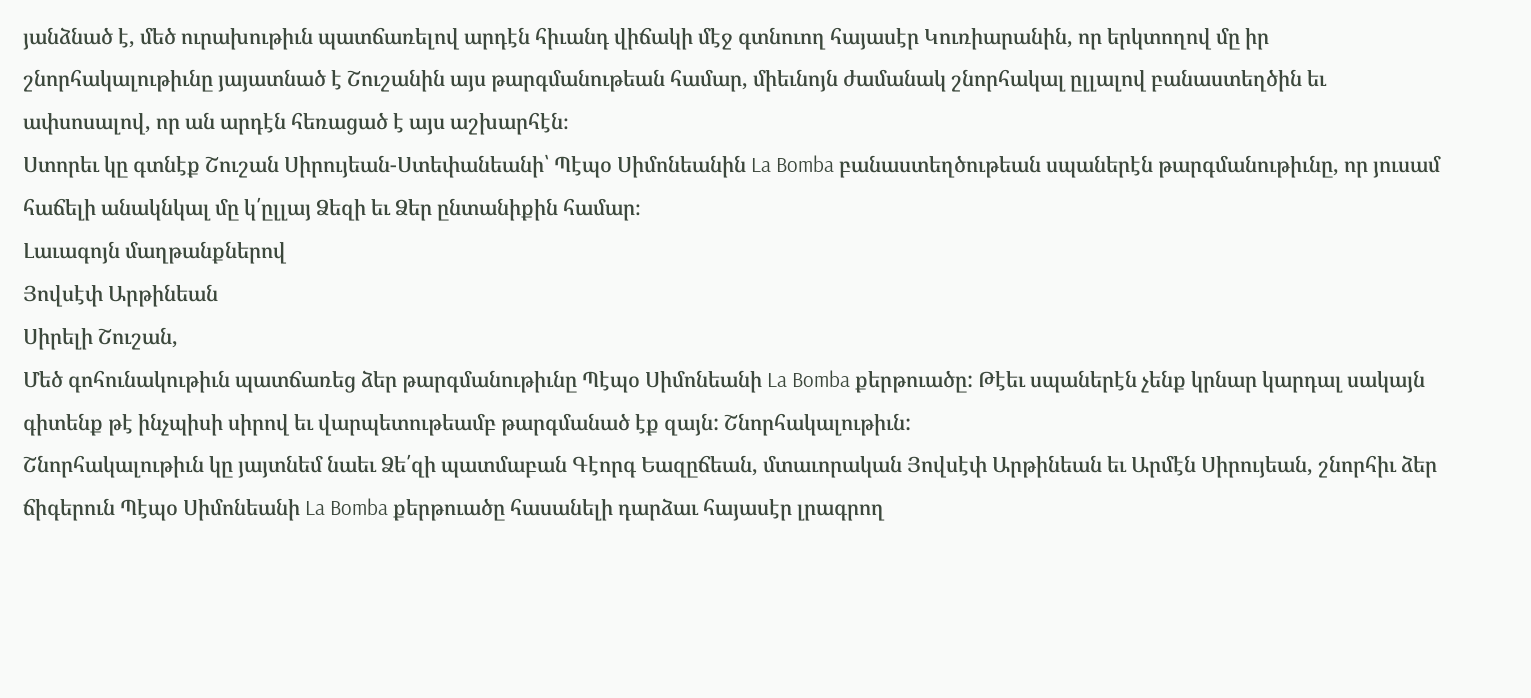յանձնած է, մեծ ուրախութիւն պատճառելով արդէն հիւանդ վիճակի մէջ գտնուող հայասէր Կուռիարանին, որ երկտողով մը իր շնորհակալութիւնը յայատնած է Շուշանին այս թարգմանութեան համար, միեւնոյն ժամանակ շնորհակալ ըլլալով բանաստեղծին եւ ափսոսալով, որ ան արդէն հեռացած է այս աշխարհէն։
Ստորեւ կը գտնէք Շուշան Սիրույեան-Ստեփանեանի՝ Պէպօ Սիմոնեանին La Bomba բանաստեղծութեան սպաներէն թարգմանութիւնը, որ յուսամ հաճելի անակնկալ մը կ՛ըլլայ Ձեզի եւ Ձեր ընտանիքին համար։
Լաւագոյն մաղթանքներով
Յովսէփ Արթինեան
Սիրելի Շուշան,
Մեծ գոհունակութիւն պատճառեց ձեր թարգմանութիւնը Պէպօ Սիմոնեանի La Bomba քերթուածը: Թէեւ սպաներէն չենք կրնար կարդալ սակայն գիտենք թէ ինչպիսի սիրով եւ վարպետութեամբ թարգմանած էք զայն: Շնորհակալութիւն:
Շնորհակալութիւն կը յայտնեմ նաեւ Ձե՛զի պատմաբան Գէորգ Եազըճեան, մտաւորական Յովսէփ Արթինեան եւ Արմէն Սիրույեան, շնորհիւ ձեր ճիգերուն Պէպօ Սիմոնեանի La Bomba քերթուածը հասանելի դարձաւ հայասէր լրագրող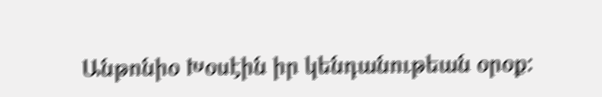Անթոնիօ Խօսէին իր կենդանութեան օրօք: